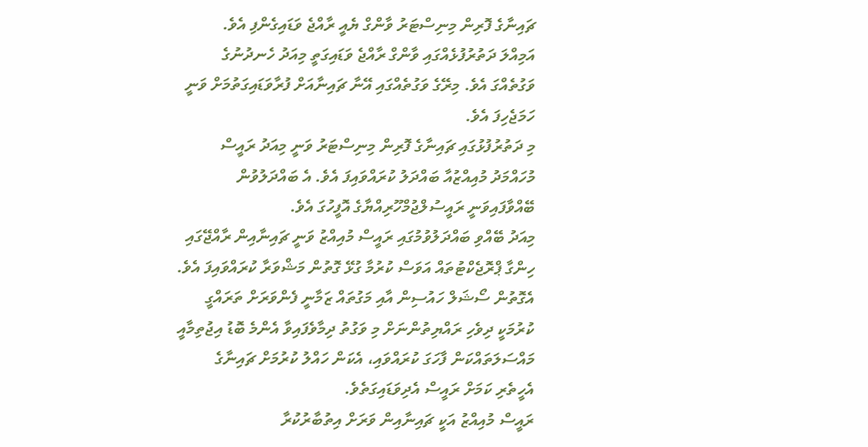ޗައިނާގެ ފޮރިން މިނިސްޓަރު ވާންގް ޔެއީ ރާއްޖެ ވަޑައިގެންފި އެވެ.
އަމިއްލަ ދަތުރުފުޅެއްގައި ވާންގް ރާއްޖެ ވަޑައިގަތީ މިއަދު ހެނދުނުގެ ވަގުތެއްގަ އެވެ. މިރޭގެ ވަގުތެއްގައި އޭނާ ޗައިނާއަށް ފުރާވަޑައިގަތުމަށް ވަނީ ހަމަޖެހިފަ އެވެ.
މި ދަތުރުފުޅުގައި ޗައިނާގެ ފޮރިން މިނިސްޓަރު ވަނީ މިއަދު ރައީސް މުހައްމަދު މުއިއްޒުއާ ބައްދަލު ކުރައްވައިފަ އެވެ. އެ ބައްދަލުވުން ބޭއްވާފައިވަނީ ރައީސުލްޖުމްހޫރިއްޔާގެ އޮފީހުގަ އެވެ.
މިއަދު ބޭއްވި ބައްދަލުވުމުގައި ރައީސް މުއިއްޒު ވަނީ ޗައިނާއިން ރާއްޖޭގައި ހިންގާ ޕްރޮޖެކްޓުތައް އަވަސް ކުރުމާ ގުޅޭ ގޮތުން މަޝްވަރާ ކުރައްވައިފަ އެވެ.
އެގޮތުން ސޯޝަލް ހައުސިން އާއި މަގުތައް ޒަމާނީ ފެންވަރަށް ތަރައްގީ ކުރުމަކީ ދިވެހި ރައްޔިތުންނަށް މި ވަގުތު ދިމާވެފައިވާ އެންމެ ބޮޑު އިޖުތިމާއީ މައްސަލަތައްކަން ފާހަގަ ކުރައްވައި، އެކަން ހައްލު ކުރުމަށް ޗައިނާގެ އެހީތެރި ކަމަށް ރައީސް އެދިވަޑައިގަތެވެ.
ރައީސް މުއިއްޒު އަކީ ޗައިނާއިން ވަރަށް އިތުބާރުކުރާ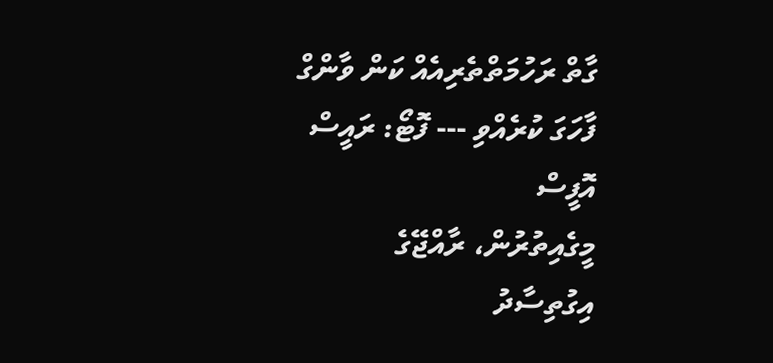ގާތް ރަހުމަތްތެރިއެއް ކަން ވާންގް ފާހަގަ ކުރެއްވި --- ފޮޓޯ: ރައީސް އޮފީސް
މީގެއިތުރުން، ރާއްޖޭގެ އިގުތިސާދު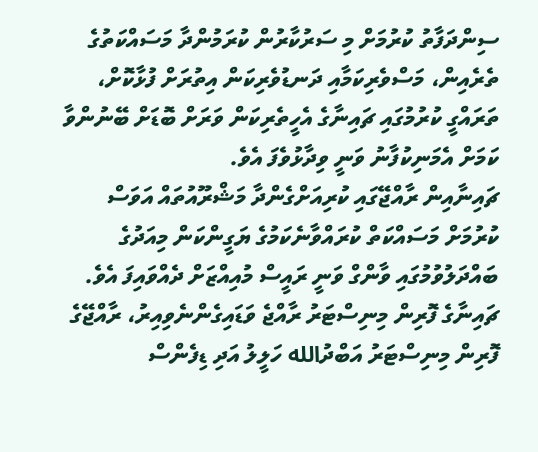ސިންދަފާތު ކުރުމަށް މި ސަރުކާރުން ކުރަމުންދާ މަސައްކަތުގެ ތެރެއިން، މަސްވެރިކަމާއި ދަނޑުވެރިކަން އިތުރަށް ފުޅާކޮށް، ތަރައްގީ ކުރުމުގައި ޗައިނާގެ އެހީތެރިކަން ވަރަށް ބޮޑަށް ބޭނުންވާ ކަމަށް އެމަނިކުފާނު ވަނީ ވިދާޅުވެފަ އެވެ.
ޗައިނާއިން ރާއްޖޭގައި ކުރިއަށްގެންދާ މަޝްރޫއުތައް އަވަސް ކުރުމަށް މަސައްކަތް ކުރައްވާނެކަމުގެ ޔަގީންކަން މިއަދުގެ ބައްދަލުވުމުގައި ވާންގް ވަނީ ރައީސް މުއިއްޒަށް ދެއްވައިފަ އެވެ.
ޗައިނާގެ ފޮރިން މިނިސްޓަރު ރާއްޖެ ވަޑައިގެންނެވިއިރު، ރާއްޖޭގެ ފޮރިން މިނިސްޓަރު އަބްދުالله ހަލީލު އަދި ޑިފެންސް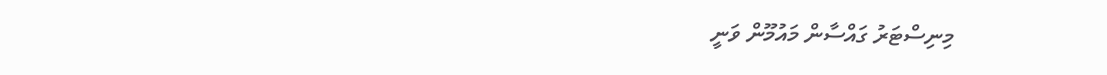މިނިސްޓަރު ގައްސާން މައުމޫން ވަނީ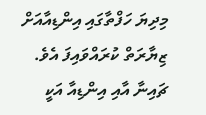މިދިޔަ ހަފްތާގައި އިންޑިއާއަށް ޒިޔާރަތް ކުރައްވައިފަ އެވެ. ޗައިނާ އާއި އިންޑިއާ އަކީ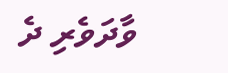ވާދަވެރި ދެ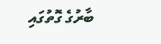ބާރުގެ ގޮތުގައި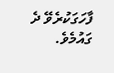ފާހަގަކުރެވޭ ދެ ގައުމެވެ.